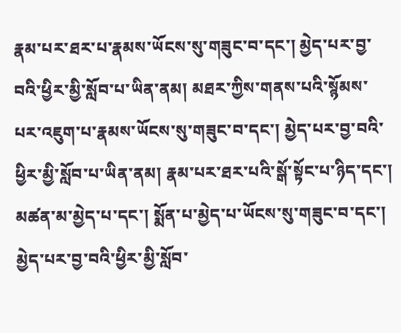རྣམ་པར་ཐར་པ་རྣམས་ཡོངས་སུ་གཟུང་བ་དང་། མྱེད་པར་བྱ་བའི་ཕྱིར་མྱི་སློབ་པ་ཡིན་ནམ། མཐར་ཀྱིས་གནས་པའི་སྙོམས་པར་འཇུག་པ་རྣམས་ཡོངས་སུ་གཟུང་བ་དང་། མྱེད་པར་བྱ་བའི་ཕྱིར་མྱི་སློབ་པ་ཡིན་ནམ། རྣམ་པར་ཐར་པའི་སྒོ་སྟོང་པ་ཉིད་དང་། མཚན་མ་མྱེད་པ་དང་། སྨོན་པ་མྱེད་པ་ཡོངས་སུ་གཟུང་བ་དང་། མྱེད་པར་བྱ་བའི་ཕྱིར་མྱི་སློབ་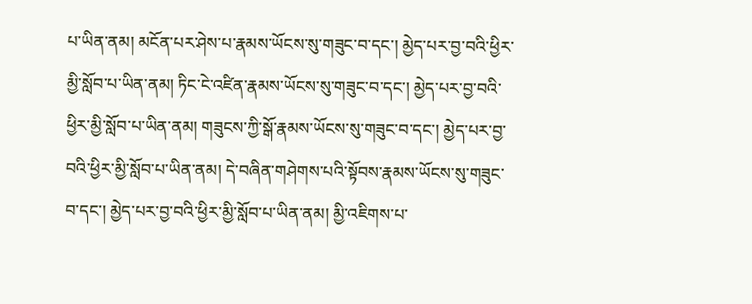པ་ཡིན་ནམ། མངོན་པར་ཤེས་པ་རྣམས་ཡོངས་སུ་གཟུང་བ་དང་། མྱེད་པར་བྱ་བའི་ཕྱིར་མྱི་སློབ་པ་ཡིན་ནམ། ཏིང་ངེ་འཛིན་རྣམས་ཡོངས་སུ་གཟུང་བ་དང་། མྱེད་པར་བྱ་བའི་ཕྱིར་མྱི་སློབ་པ་ཡིན་ནམ། གཟུངས་ཀྱི་སྒོ་རྣམས་ཡོངས་སུ་གཟུང་བ་དང་། མྱེད་པར་བྱ་བའི་ཕྱིར་མྱི་སློབ་པ་ཡིན་ནམ། དེ་བཞིན་གཤེགས་པའི་སྟོབས་རྣམས་ཡོངས་སུ་གཟུང་བ་དང་། མྱེད་པར་བྱ་བའི་ཕྱིར་མྱི་སློབ་པ་ཡིན་ནམ། མྱི་འཇིགས་པ་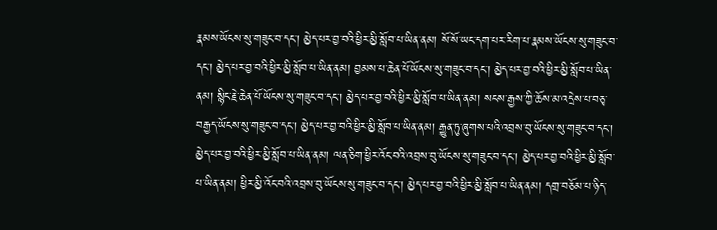རྣམས་ཡོངས་སུ་གཟུང་བ་དང་། མྱེད་པར་བྱ་བའི་ཕྱིར་མྱི་སློབ་པ་ཡིན་ནམ། སོ་སོ་ཡང་དག་པར་རིག་པ་རྣམས་ཡོངས་སུ་གཟུང་བ་དང་། མྱེད་པར་བྱ་བའི་ཕྱིར་མྱི་སློབ་པ་ཡིན་ནམ། བྱམས་པ་ཆེན་པོ་ཡོངས་སུ་གཟུང་བ་དང་། མྱེད་པར་བྱ་བའི་ཕྱིར་མྱི་སློབ་པ་ཡིན་ནམ། སྙིང་རྗེ་ཆེན་པོ་ཡོངས་སུ་གཟུང་བ་དང་། མྱེད་པར་བྱ་བའི་ཕྱིར་མྱི་སློབ་པ་ཡིན་ནམ། སངས་རྒྱས་ཀྱི་ཆོས་མ་འདྲེས་པ་བཅྭ་བརྒྱད་ཡོངས་སུ་གཟུང་བ་དང་། མྱེད་པར་བྱ་བའི་ཕྱིར་མྱི་སློབ་པ་ཡིན་ནམ། རྒྱུན་ཏུ་ཞུགས་པའི་འབྲས་བུ་ཡོངས་སུ་གཟུང་བ་དང་། མྱེད་པར་བྱ་བའི་ཕྱིར་མྱི་སློབ་པ་ཡིན་ནམ། ལན་ཅིག་ཕྱིར་འོང་བའི་འབྲས་བུ་ཡོངས་སུ་གཟུང་བ་དང་། མྱེད་པར་བྱ་བའི་ཕྱིར་མྱི་སློབ་པ་ཡིན་ནམ། ཕྱིར་མྱི་འོང་བའི་འབྲས་བུ་ཡོངས་སུ་གཟུང་བ་དང་། མྱེད་པར་བྱ་བའི་ཕྱིར་མྱི་སློབ་པ་ཡིན་ནམ། དགྲ་བཅོམ་པ་ཉིད་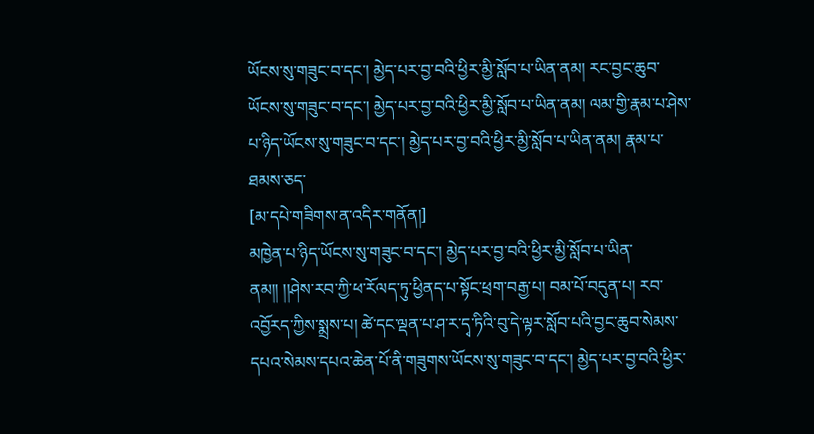ཡོངས་སུ་གཟུང་བ་དང་། མྱེད་པར་བྱ་བའི་ཕྱིར་མྱི་སློབ་པ་ཡིན་ནམ། རང་བྱང་ཆུབ་ཡོངས་སུ་གཟུང་བ་དང་། མྱེད་པར་བྱ་བའི་ཕྱིར་མྱི་སློབ་པ་ཡིན་ནམ། ལམ་གྱི་རྣམ་པ་ཤེས་པ་ཉིད་ཡོངས་སུ་གཟུང་བ་དང་། མྱེད་པར་བྱ་བའི་ཕྱིར་མྱི་སློབ་པ་ཡིན་ནམ། རྣམ་པ་ཐམས་ཅད་
[མ་དཔེ་གཟིགས་ན་འདིར་གནོན།]
མཁྱེན་པ་ཉིད་ཡོངས་སུ་གཟུང་བ་དང་། མྱེད་པར་བྱ་བའི་ཕྱིར་མྱི་སློབ་པ་ཡིན་ནམ།། །།ཤེས་རབ་ཀྱི་ཕ་རོལད་ཏུ་ཕྱིནད་པ་སྟོང་ཕྲག་བརྒྱ་པ། བམ་པོ་བདུན་པ། རབ་འབྱོརད་ཀྱིས་སྨྲས་པ། ཚེ་དང་ལྡན་པ་ཤ་ར་དྭ་ཏིའི་བུ་དེ་ལྟར་སློབ་པའི་བྱང་ཆུབ་སེམས་དཔའ་སེམས་དཔའ་ཆེན་པོ་ནི་གཟུགས་ཡོངས་སུ་གཟུང་བ་དང་། མྱེད་པར་བྱ་བའི་ཕྱིར་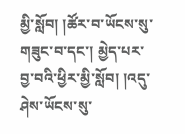མྱི་སློབ། །ཚོར་བ་ཡོངས་སུ་གཟུང་བ་དང་། མྱེད་པར་བྱ་བའི་ཕྱིར་མྱི་སློབ། །འདུ་ཤེས་ཡོངས་སུ་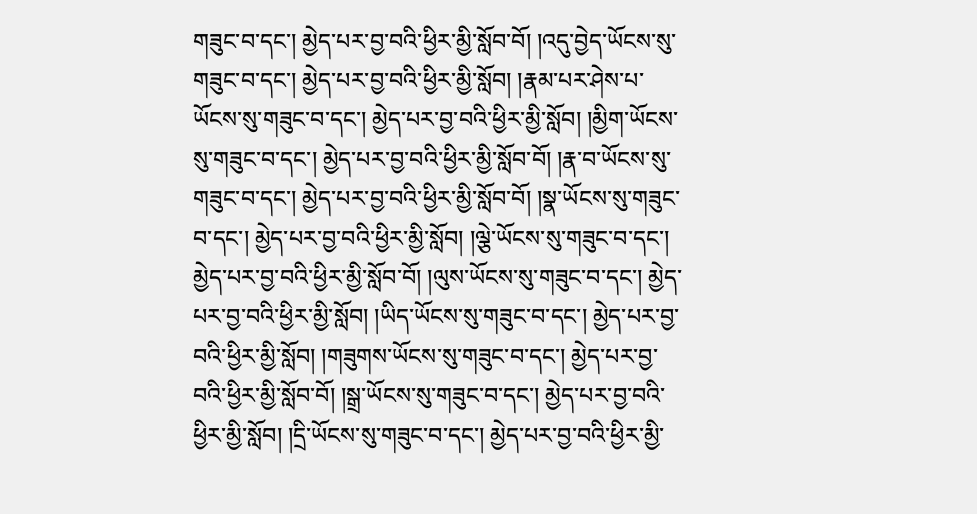གཟུང་བ་དང་། མྱེད་པར་བྱ་བའི་ཕྱིར་མྱི་སློབ་བོ། །འདུ་བྱེད་ཡོངས་སུ་གཟུང་བ་དང་། མྱེད་པར་བྱ་བའི་ཕྱིར་མྱི་སློབ། །རྣམ་པར་ཤེས་པ་ཡོངས་སུ་གཟུང་བ་དང་། མྱེད་པར་བྱ་བའི་ཕྱིར་མྱི་སློབ། །མྱིག་ཡོངས་སུ་གཟུང་བ་དང་། མྱེད་པར་བྱ་བའི་ཕྱིར་མྱི་སློབ་བོ། །རྣ་བ་ཡོངས་སུ་གཟུང་བ་དང་། མྱེད་པར་བྱ་བའི་ཕྱིར་མྱི་སློབ་བོ། །སྣ་ཡོངས་སུ་གཟུང་བ་དང་། མྱེད་པར་བྱ་བའི་ཕྱིར་མྱི་སློབ། །ལྕེ་ཡོངས་སུ་གཟུང་བ་དང་། མྱེད་པར་བྱ་བའི་ཕྱིར་མྱི་སློབ་བོ། །ལུས་ཡོངས་སུ་གཟུང་བ་དང་། མྱེད་པར་བྱ་བའི་ཕྱིར་མྱི་སློབ། །ཡིད་ཡོངས་སུ་གཟུང་བ་དང་། མྱེད་པར་བྱ་བའི་ཕྱིར་མྱི་སློབ། །གཟུགས་ཡོངས་སུ་གཟུང་བ་དང་། མྱེད་པར་བྱ་བའི་ཕྱིར་མྱི་སློབ་བོ། །སྒྲ་ཡོངས་སུ་གཟུང་བ་དང་། མྱེད་པར་བྱ་བའི་ཕྱིར་མྱི་སློབ། །དྲི་ཡོངས་སུ་གཟུང་བ་དང་། མྱེད་པར་བྱ་བའི་ཕྱིར་མྱི་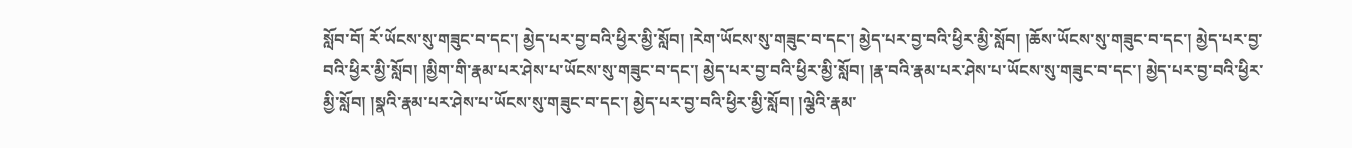སློབ་བོ། རོ་ཡོངས་སུ་གཟུང་བ་དང་། མྱེད་པར་བྱ་བའི་ཕྱིར་མྱི་སློབ། །རེག་ཡོངས་སུ་གཟུང་བ་དང་། མྱེད་པར་བྱ་བའི་ཕྱིར་མྱི་སློབ། །ཆོས་ཡོངས་སུ་གཟུང་བ་དང་། མྱེད་པར་བྱ་བའི་ཕྱིར་མྱི་སློབ། །མྱིག་གི་རྣམ་པར་ཤེས་པ་ཡོངས་སུ་གཟུང་བ་དང་། མྱེད་པར་བྱ་བའི་ཕྱིར་མྱི་སློབ། །རྣ་བའི་རྣམ་པར་ཤེས་པ་ཡོངས་སུ་གཟུང་བ་དང་། མྱེད་པར་བྱ་བའི་ཕྱིར་མྱི་སློབ། །སྣའི་རྣམ་པར་ཤེས་པ་ཡོངས་སུ་གཟུང་བ་དང་། མྱེད་པར་བྱ་བའི་ཕྱིར་མྱི་སློབ། །ལྕེའི་རྣམ་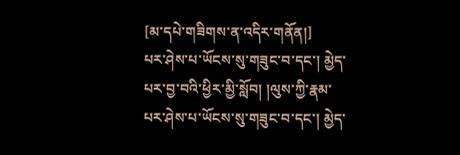[མ་དཔེ་གཟིགས་ན་འདིར་གནོན།]
པར་ཤེས་པ་ཡོངས་སུ་གཟུང་བ་དང་། མྱེད་པར་བྱ་བའི་ཕྱིར་མྱི་སློབ། །ལུས་ཀྱི་རྣམ་པར་ཤེས་པ་ཡོངས་སུ་གཟུང་བ་དང་། མྱེད་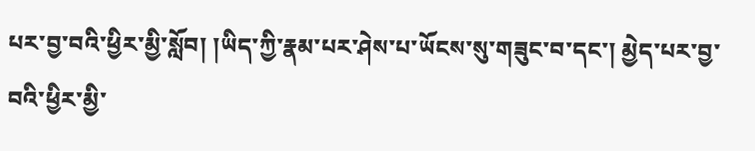པར་བྱ་བའི་ཕྱིར་མྱི་སློབ། །ཡིད་ཀྱི་རྣམ་པར་ཤེས་པ་ཡོངས་སུ་གཟུང་བ་དང་། མྱེད་པར་བྱ་བའི་ཕྱིར་མྱི་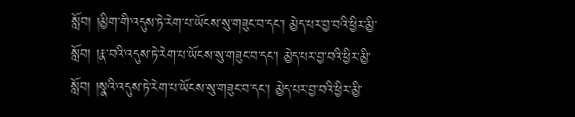སློབ། །མྱིག་གི་འདུས་ཏེ་རེག་པ་ཡོངས་སུ་གཟུང་བ་དང་། མྱེད་པར་བྱ་བའི་ཕྱིར་མྱི་སློབ། །རྣ་བའི་འདུས་ཏེ་རེག་པ་ཡོངས་སུ་གཟུང་བ་དང་། མྱེད་པར་བྱ་བའི་ཕྱིར་མྱི་སློབ། །སྣའི་འདུས་ཏེ་རེག་པ་ཡོངས་སུ་གཟུང་བ་དང་། མྱེད་པར་བྱ་བའི་ཕྱིར་མྱི་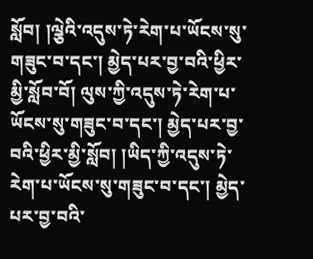སློབ། །ལྕེའི་འདུས་ཏེ་རེག་པ་ཡོངས་སུ་གཟུང་བ་དང་། མྱེད་པར་བྱ་བའི་ཕྱིར་མྱི་སློབ་བོ། ལུས་ཀྱི་འདུས་ཏེ་རེག་པ་ཡོངས་སུ་གཟུང་བ་དང་། མྱེད་པར་བྱ་བའི་ཕྱིར་མྱི་སློབ། །ཡིད་ཀྱི་འདུས་ཏེ་རེག་པ་ཡོངས་སུ་གཟུང་བ་དང་། མྱེད་པར་བྱ་བའི་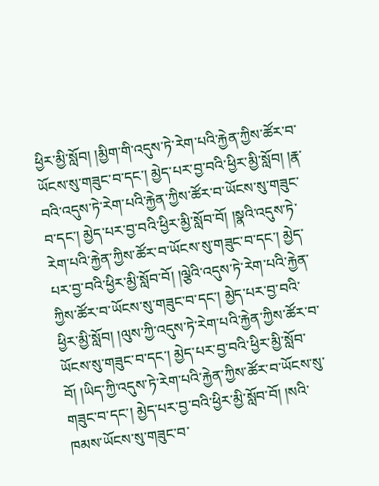ཕྱིར་མྱི་སློབ། །མྱིག་གི་འདུས་ཏེ་རེག་པའི་རྐྱེན་ཀྱིས་ཚོར་བ་ཡོངས་སུ་གཟུང་བ་དང་། མྱེད་པར་བྱ་བའི་ཕྱིར་མྱི་སློབ། །རྣ་བའི་འདུས་ཏེ་རེག་པའི་རྐྱེན་ཀྱིས་ཚོར་བ་ཡོངས་སུ་གཟུང་བ་དང་། མྱེད་པར་བྱ་བའི་ཕྱིར་མྱི་སློབ་བོ། །སྣའི་འདུས་ཏེ་རེག་པའི་རྐྱེན་ཀྱིས་ཚོར་བ་ཡོངས་སུ་གཟུང་བ་དང་། མྱེད་པར་བྱ་བའི་ཕྱིར་མྱི་སློབ་བོ། །ལྕེའི་འདུས་ཏེ་རེག་པའི་རྐྱེན་ཀྱིས་ཚོར་བ་ཡོངས་སུ་གཟུང་བ་དང་། མྱེད་པར་བྱ་བའི་ཕྱིར་མྱི་སློབ། །ལུས་ཀྱི་འདུས་ཏེ་རེག་པའི་རྐྱེན་ཀྱིས་ཚོར་བ་ཡོངས་སུ་གཟུང་བ་དང་། མྱེད་པར་བྱ་བའི་ཕྱིར་མྱི་སློབ་བོ། །ཡིད་ཀྱི་འདུས་ཏེ་རེག་པའི་རྐྱེན་ཀྱིས་ཚོར་བ་ཡོངས་སུ་གཟུང་བ་དང་། མྱེད་པར་བྱ་བའི་ཕྱིར་མྱི་སློབ་བོ། །སའི་ཁམས་ཡོངས་སུ་གཟུང་བ་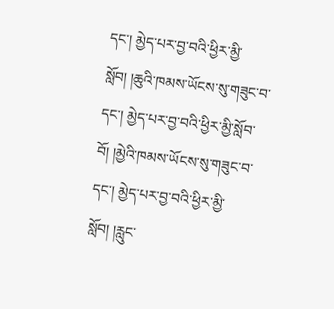དང་། མྱེད་པར་བྱ་བའི་ཕྱིར་མྱི་སློབ། །ཆུའི་ཁམས་ཡོངས་སུ་གཟུང་བ་དང་། མྱེད་པར་བྱ་བའི་ཕྱིར་མྱི་སློབ་བོ། །མྱེའི་ཁམས་ཡོངས་སུ་གཟུང་བ་དང་། མྱེད་པར་བྱ་བའི་ཕྱིར་མྱི་སློབ། །རླུང་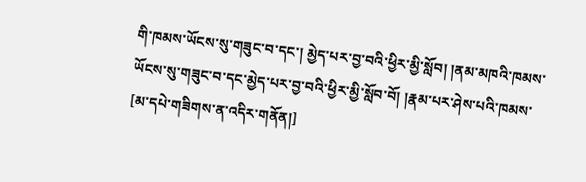གི་ཁམས་ཡོངས་སུ་གཟུང་བ་དང་། མྱེད་པར་བྱ་བའི་ཕྱིར་མྱི་སློབ། །ནམ་མཁའི་ཁམས་ཡོངས་སུ་གཟུང་བ་དང་མྱེད་པར་བྱ་བའི་ཕྱིར་མྱི་སློབ་བོ། །རྣམ་པར་ཤེས་པའི་ཁམས་
[མ་དཔེ་གཟིགས་ན་འདིར་གནོན།]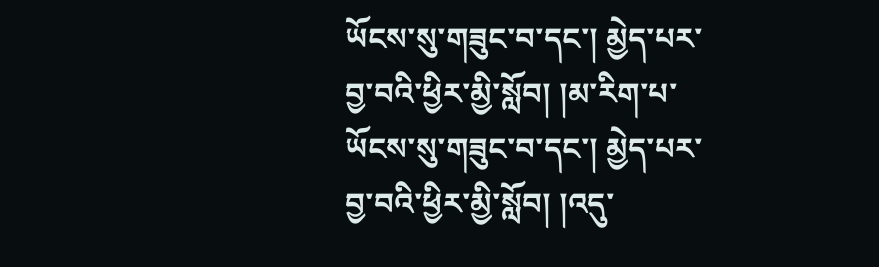ཡོངས་སུ་གཟུང་བ་དང་། མྱེད་པར་བྱ་བའི་ཕྱིར་མྱི་སློབ། །མ་རིག་པ་ཡོངས་སུ་གཟུང་བ་དང་། མྱེད་པར་བྱ་བའི་ཕྱིར་མྱི་སློབ། །འདུ་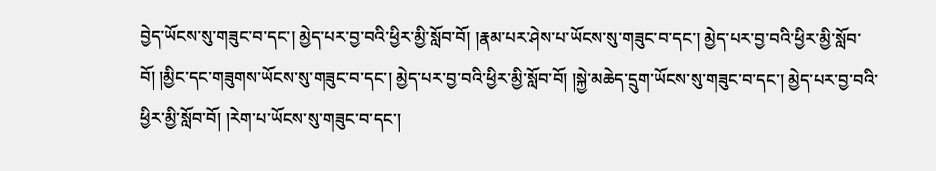བྱེད་ཡོངས་སུ་གཟུང་བ་དང་། མྱེད་པར་བྱ་བའི་ཕྱིར་མྱི་སློབ་བོ། །རྣམ་པར་ཤེས་པ་ཡོངས་སུ་གཟུང་བ་དང་། མྱེད་པར་བྱ་བའི་ཕྱིར་མྱི་སློབ་བོ། །མྱིང་དང་གཟུགས་ཡོངས་སུ་གཟུང་བ་དང་། མྱེད་པར་བྱ་བའི་ཕྱིར་མྱི་སློབ་བོ། །སྐྱེ་མཆེད་དྲུག་ཡོངས་སུ་གཟུང་བ་དང་། མྱེད་པར་བྱ་བའི་ཕྱིར་མྱི་སློབ་བོ། །རེག་པ་ཡོངས་སུ་གཟུང་བ་དང་།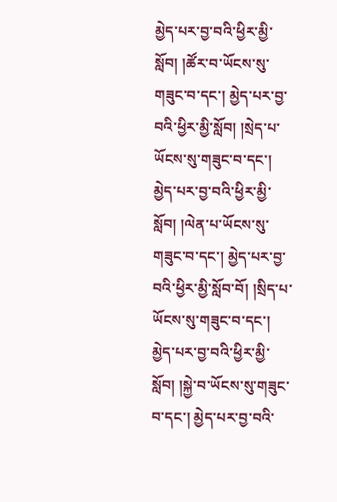མྱེད་པར་བྱ་བའི་ཕྱིར་མྱི་སློབ། །ཚོར་བ་ཡོངས་སུ་གཟུང་བ་དང་། མྱེད་པར་བྱ་བའི་ཕྱིར་མྱི་སློབ། །སྲེད་པ་ཡོངས་སུ་གཟུང་བ་དང་། མྱེད་པར་བྱ་བའི་ཕྱིར་མྱི་སློབ། །ལེན་པ་ཡོངས་སུ་གཟུང་བ་དང་། མྱེད་པར་བྱ་བའི་ཕྱིར་མྱི་སློབ་བོ། །སྲིད་པ་ཡོངས་སུ་གཟུང་བ་དང་། མྱེད་པར་བྱ་བའི་ཕྱིར་མྱི་སློབ། །སྐྱེ་བ་ཡོངས་སུ་གཟུང་བ་དང་། མྱེད་པར་བྱ་བའི་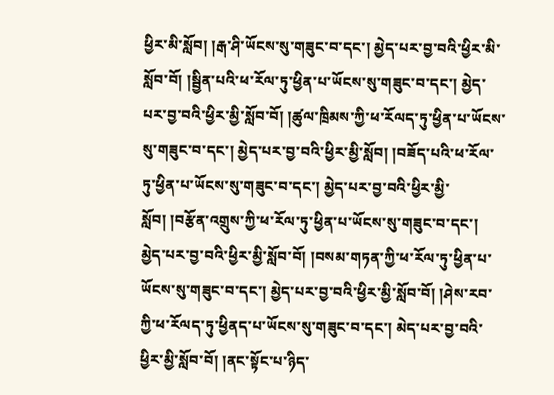ཕྱིར་མི་སློབ། །རྒ་ཤི་ཡོངས་སུ་གཟུང་བ་དང་། མྱེད་པར་བྱ་བའི་ཕྱིར་མི་སློབ་བོ། །སྦྱིན་པའི་ཕ་རོལ་ཏུ་ཕྱིན་པ་ཡོངས་སུ་གཟུང་བ་དང་། མྱེད་པར་བྱ་བའི་ཕྱིར་མྱི་སློབ་བོ། །ཚུལ་ཁྲིམས་ཀྱི་ཕ་རོལད་ཏུ་ཕྱིན་པ་ཡོངས་སུ་གཟུང་བ་དང་། མྱེད་པར་བྱ་བའི་ཕྱིར་མྱི་སློབ། །བཟོད་པའི་ཕ་རོལ་ཏུ་ཕྱིན་པ་ཡོངས་སུ་གཟུང་བ་དང་། མྱེད་པར་བྱ་བའི་ཕྱིར་མྱི་སློབ། །བརྩོན་འགྲུས་ཀྱི་ཕ་རོལ་ཏུ་ཕྱིན་པ་ཡོངས་སུ་གཟུང་བ་དང་། མྱེད་པར་བྱ་བའི་ཕྱིར་མྱི་སློབ་བོ། །བསམ་གཏན་ཀྱི་ཕ་རོལ་ཏུ་ཕྱིན་པ་ཡོངས་སུ་གཟུང་བ་དང་། མྱེད་པར་བྱ་བའི་ཕྱིར་མྱི་སློབ་བོ། །ཤེས་རབ་ཀྱི་ཕ་རོལད་ཏུ་ཕྱིནད་པ་ཡོངས་སུ་གཟུང་བ་དང་། མེད་པར་བྱ་བའི་ཕྱིར་མྱི་སློབ་བོ། །ནང་སྟོང་པ་ཉིད་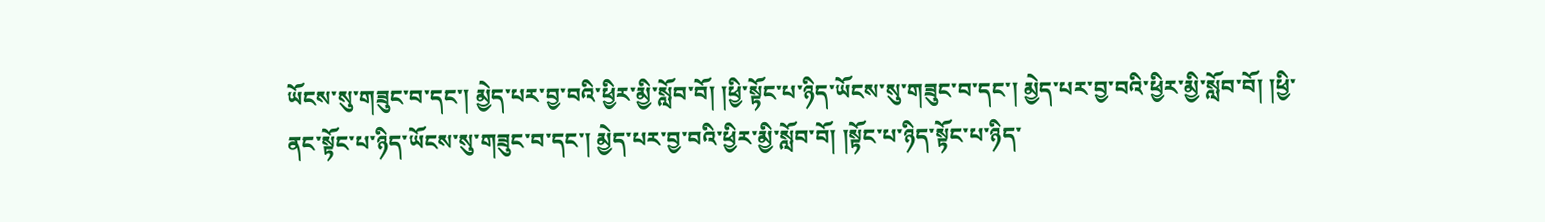ཡོངས་སུ་གཟུང་བ་དང་། མྱེད་པར་བྱ་བའི་ཕྱིར་མྱི་སློབ་བོ། །ཕྱི་སྟོང་པ་ཉིད་ཡོངས་སུ་གཟུང་བ་དང་། མྱེད་པར་བྱ་བའི་ཕྱིར་མྱི་སློབ་བོ། །ཕྱི་ནང་སྟོང་པ་ཉིད་ཡོངས་སུ་གཟུང་བ་དང་། མྱེད་པར་བྱ་བའི་ཕྱིར་མྱི་སློབ་བོ། །སྟོང་པ་ཉིད་སྟོང་པ་ཉིད་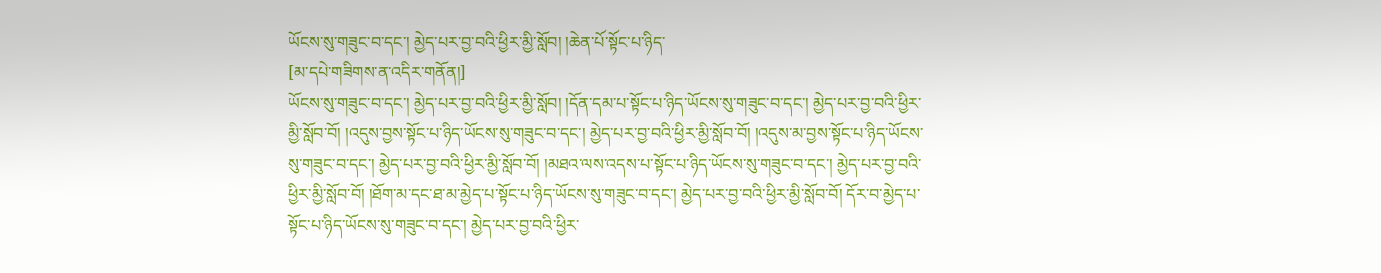ཡོངས་སུ་གཟུང་བ་དང་། མྱེད་པར་བྱ་བའི་ཕྱིར་མྱི་སློབ། །ཆེན་པོ་སྟོང་པ་ཉིད་
[མ་དཔེ་གཟིགས་ན་འདིར་གནོན།]
ཡོངས་སུ་གཟུང་བ་དང་། མྱེད་པར་བྱ་བའི་ཕྱིར་མྱི་སློབ། །དོན་དམ་པ་སྟོང་པ་ཉིད་ཡོངས་སུ་གཟུང་བ་དང་། མྱེད་པར་བྱ་བའི་ཕྱིར་མྱི་སློབ་བོ། །འདུས་བྱས་སྟོང་པ་ཉིད་ཡོངས་སུ་གཟུང་བ་དང་། མྱེད་པར་བྱ་བའི་ཕྱིར་མྱི་སློབ་བོ། །འདུས་མ་བྱས་སྟོང་པ་ཉིད་ཡོངས་སུ་གཟུང་བ་དང་། མྱེད་པར་བྱ་བའི་ཕྱིར་མྱི་སློབ་བོ། །མཐའ་ལས་འདས་པ་སྟོང་པ་ཉིད་ཡོངས་སུ་གཟུང་བ་དང་། མྱེད་པར་བྱ་བའི་ཕྱིར་མྱི་སློབ་བོ། །ཐོག་མ་དང་ཐ་མ་མྱེད་པ་སྟོང་པ་ཉིད་ཡོངས་སུ་གཟུང་བ་དང་། མྱེད་པར་བྱ་བའི་ཕྱིར་མྱི་སློབ་བོ། དོར་བ་མྱེད་པ་སྟོང་པ་ཉིད་ཡོངས་སུ་གཟུང་བ་དང་། མྱེད་པར་བྱ་བའི་ཕྱིར་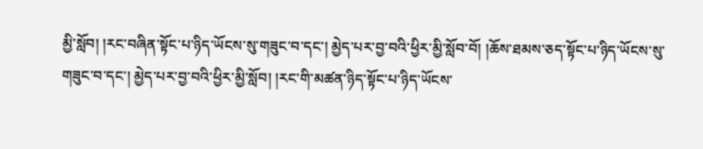མྱི་སློབ། །རང་བཞིན་སྟོང་པ་ཉིད་ཡོངས་སུ་གཟུང་བ་དང་། མྱེད་པར་བྱ་བའི་ཕྱིར་མྱི་སློབ་བོ། །ཆོས་ཐམས་ཅད་སྟོང་པ་ཉིད་ཡོངས་སུ་གཟུང་བ་དང་། མྱེད་པར་བྱ་བའི་ཕྱིར་མྱི་སློབ། །རང་གི་མཚན་ཉིད་སྟོང་པ་ཉིད་ཡོངས་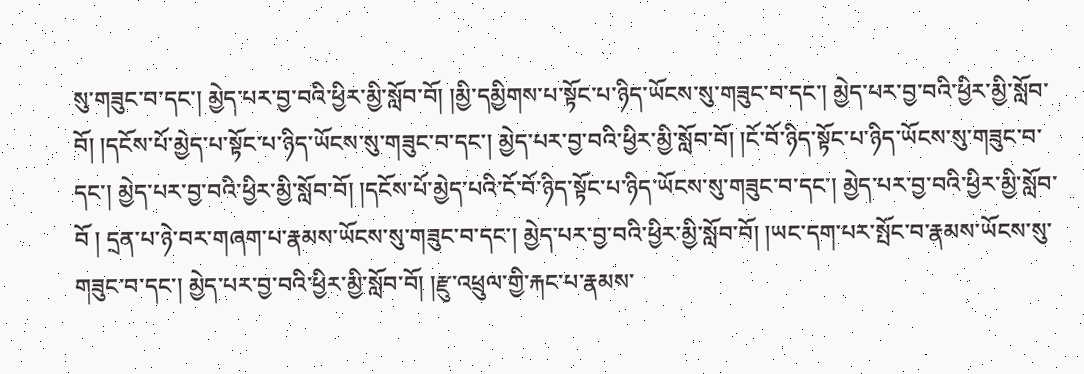སུ་གཟུང་བ་དང་། མྱེད་པར་བྱ་བའི་ཕྱིར་མྱི་སློབ་བོ། །མྱི་དམྱིགས་པ་སྟོང་པ་ཉིད་ཡོངས་སུ་གཟུང་བ་དང་། མྱེད་པར་བྱ་བའི་ཕྱིར་མྱི་སློབ་བོ། །དངོས་པོ་མྱེད་པ་སྟོང་པ་ཉིད་ཡོངས་སུ་གཟུང་བ་དང་། མྱེད་པར་བྱ་བའི་ཕྱིར་མྱི་སློབ་བོ། །ངོ་བོ་ཉིད་སྟོང་པ་ཉིད་ཡོངས་སུ་གཟུང་བ་དང་། མྱེད་པར་བྱ་བའི་ཕྱིར་མྱི་སློབ་བོ། །དངོས་པོ་མྱེད་པའི་ངོ་བོ་ཉིད་སྟོང་པ་ཉིད་ཡོངས་སུ་གཟུང་བ་དང་། མྱེད་པར་བྱ་བའི་ཕྱིར་མྱི་སློབ་བོ ། དྲན་པ་ཉེ་བར་གཞག་པ་རྣམས་ཡོངས་སུ་གཟུང་བ་དང་། མྱེད་པར་བྱ་བའི་ཕྱིར་མྱི་སློབ་བོ། །ཡང་དག་པར་སྤོང་བ་རྣམས་ཡོངས་སུ་གཟུང་བ་དང་། མྱེད་པར་བྱ་བའི་ཕྱིར་མྱི་སློབ་བོ། །རྫུ་འཕྲུལ་གྱི་རྐང་པ་རྣམས་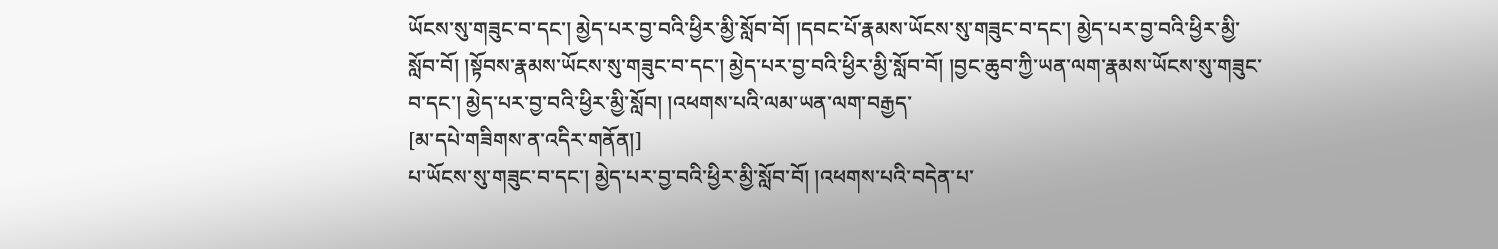ཡོངས་སུ་གཟུང་བ་དང་། མྱེད་པར་བྱ་བའི་ཕྱིར་མྱི་སློབ་བོ། །དབང་པོ་རྣམས་ཡོངས་སུ་གཟུང་བ་དང་། མྱེད་པར་བྱ་བའི་ཕྱིར་མྱི་སློབ་བོ། །སྟོབས་རྣམས་ཡོངས་སུ་གཟུང་བ་དང་། མྱེད་པར་བྱ་བའི་ཕྱིར་མྱི་སློབ་བོ། །བྱང་ཆུབ་ཀྱི་ཡན་ལག་རྣམས་ཡོངས་སུ་གཟུང་བ་དང་། མྱེད་པར་བྱ་བའི་ཕྱིར་མྱི་སློབ། །འཕགས་པའི་ལམ་ཡན་ལག་བརྒྱད་
[མ་དཔེ་གཟིགས་ན་འདིར་གནོན།]
པ་ཡོངས་སུ་གཟུང་བ་དང་། མྱེད་པར་བྱ་བའི་ཕྱིར་མྱི་སློབ་བོ། །འཕགས་པའི་བདེན་པ་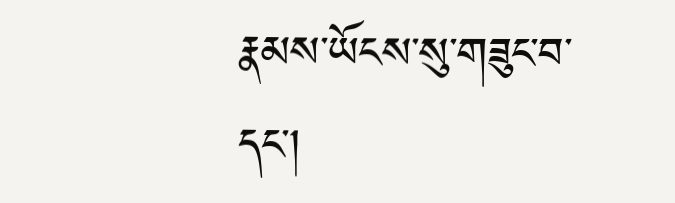རྣམས་ཡོངས་སུ་གཟུང་བ་དང་།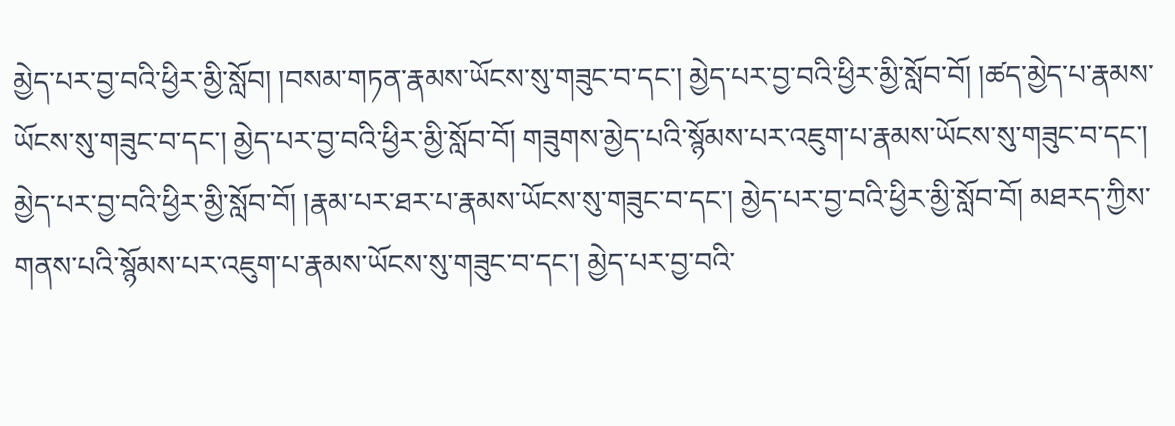མྱེད་པར་བྱ་བའི་ཕྱིར་མྱི་སློབ། །བསམ་གཏན་རྣམས་ཡོངས་སུ་གཟུང་བ་དང་། མྱེད་པར་བྱ་བའི་ཕྱིར་མྱི་སློབ་བོ། །ཚད་མྱེད་པ་རྣམས་ཡོངས་སུ་གཟུང་བ་དང་། མྱེད་པར་བྱ་བའི་ཕྱིར་མྱི་སློབ་བོ། གཟུགས་མྱེད་པའི་སྙོམས་པར་འཇུག་པ་རྣམས་ཡོངས་སུ་གཟུང་བ་དང་། མྱེད་པར་བྱ་བའི་ཕྱིར་མྱི་སློབ་བོ། །རྣམ་པར་ཐར་པ་རྣམས་ཡོངས་སུ་གཟུང་བ་དང་། མྱེད་པར་བྱ་བའི་ཕྱིར་མྱི་སློབ་བོ། མཐརད་ཀྱིས་གནས་པའི་སྙོམས་པར་འཇུག་པ་རྣམས་ཡོངས་སུ་གཟུང་བ་དང་། མྱེད་པར་བྱ་བའི་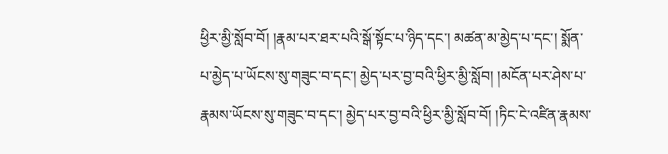ཕྱིར་མྱི་སློབ་བོ། །རྣམ་པར་ཐར་པའི་སྒོ་སྟོང་པ་ཉིད་དང་། མཚན་མ་མྱེད་པ་དང་། སྨོན་པ་མྱེད་པ་ཡོངས་སུ་གཟུང་བ་དང་། མྱེད་པར་བྱ་བའི་ཕྱིར་མྱི་སློབ། །མངོན་པར་ཤེས་པ་རྣམས་ཡོངས་སུ་གཟུང་བ་དང་། མྱེད་པར་བྱ་བའི་ཕྱིར་མྱི་སློབ་བོ། །ཏིང་ངེ་འཛིན་རྣམས་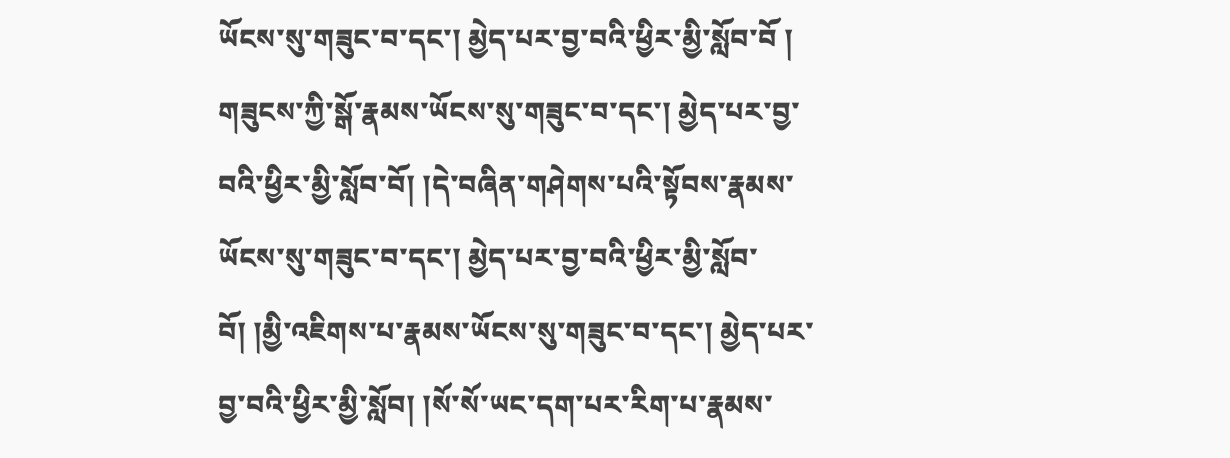ཡོངས་སུ་གཟུང་བ་དང་། མྱེད་པར་བྱ་བའི་ཕྱིར་མྱི་སློབ་བོ ། གཟུངས་ཀྱི་སྒོ་རྣམས་ཡོངས་སུ་གཟུང་བ་དང་། མྱེད་པར་བྱ་བའི་ཕྱིར་མྱི་སློབ་བོ། །དེ་བཞིན་གཤེགས་པའི་སྟོབས་རྣམས་ཡོངས་སུ་གཟུང་བ་དང་། མྱེད་པར་བྱ་བའི་ཕྱིར་མྱི་སློབ་བོ། །མྱི་འཇིགས་པ་རྣམས་ཡོངས་སུ་གཟུང་བ་དང་། མྱེད་པར་བྱ་བའི་ཕྱིར་མྱི་སློབ། །སོ་སོ་ཡང་དག་པར་རིག་པ་རྣམས་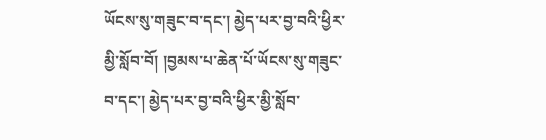ཡོངས་སུ་གཟུང་བ་དང་། མྱེད་པར་བྱ་བའི་ཕྱིར་མྱི་སློབ་བོ། །བྱམས་པ་ཆེན་པོ་ཡོངས་སུ་གཟུང་བ་དང་། མྱེད་པར་བྱ་བའི་ཕྱིར་མྱི་སློབ་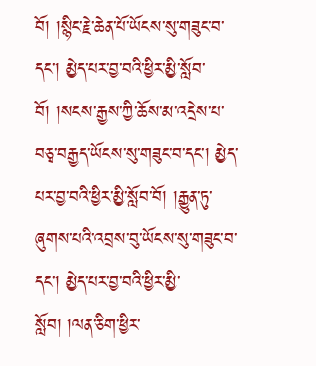བོ། །སྙིང་རྗེ་ཆེན་པོ་ཡོངས་སུ་གཟུང་བ་དང་། མྱེད་པར་བྱ་བའི་ཕྱིར་མྱི་སློབ་བོ། །སངས་རྒྱས་ཀྱི་ཆོས་མ་འདྲེས་པ་བཅྭ་བརྒྱད་ཡོངས་སུ་གཟུང་བ་དང་། མྱེད་པར་བྱ་བའི་ཕྱིར་མྱི་སློབ་བོ། །རྒྱུན་ཏུ་ཞུགས་པའི་འབྲས་བུ་ཡོངས་སུ་གཟུང་བ་དང་། མྱེད་པར་བྱ་བའི་ཕྱིར་མྱི་སློབ། །ལན་ཅིག་ཕྱིར་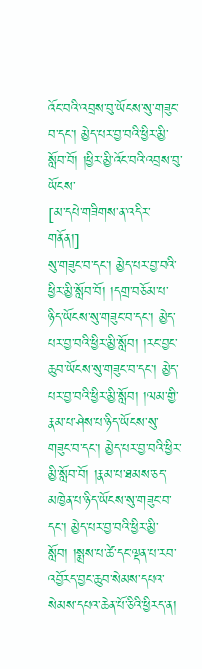འོང་བའི་འབྲས་བུ་ཡོངས་སུ་གཟུང་བ་དང་། མྱེད་པར་བྱ་བའི་ཕྱིར་མྱི་སློབ་བོ། །ཕྱིར་མྱི་འོང་བའི་འབྲས་བུ་ཡོངས་
[མ་དཔེ་གཟིགས་ན་འདིར་གནོན།]
སུ་གཟུང་བ་དང་། མྱེད་པར་བྱ་བའི་ཕྱིར་མྱི་སློབ་བོ། །དགྲ་བཅོམ་པ་ཉིད་ཡོངས་སུ་གཟུང་བ་དང་། མྱེད་པར་བྱ་བའི་ཕྱིར་མྱི་སློབ། །རང་བྱང་ཆུབ་ཡོངས་སུ་གཟུང་བ་དང་། མྱེད་པར་བྱ་བའི་ཕྱིར་མྱི་སློབ། །ལམ་གྱི་རྣམ་པ་ཤེས་པ་ཉིད་ཡོངས་སུ་གཟུང་བ་དང་། མྱེད་པར་བྱ་བའི་ཕྱིར་མྱི་སློབ་བོ། །རྣམ་པ་ཐམས་ཅད་མཁྱེན་པ་ཉིད་ཡོངས་སུ་གཟུང་བ་དང་། མྱེད་པར་བྱ་བའི་ཕྱིར་མྱི་སློབ། །སྨྲས་པ་ཚེ་དང་ལྡན་པ་རབ་འབྱོརད་བྱང་ཆུབ་སེམས་དཔའ་སེམས་དཔའ་ཆེན་པོ་ཅིའི་ཕྱིརད་ན།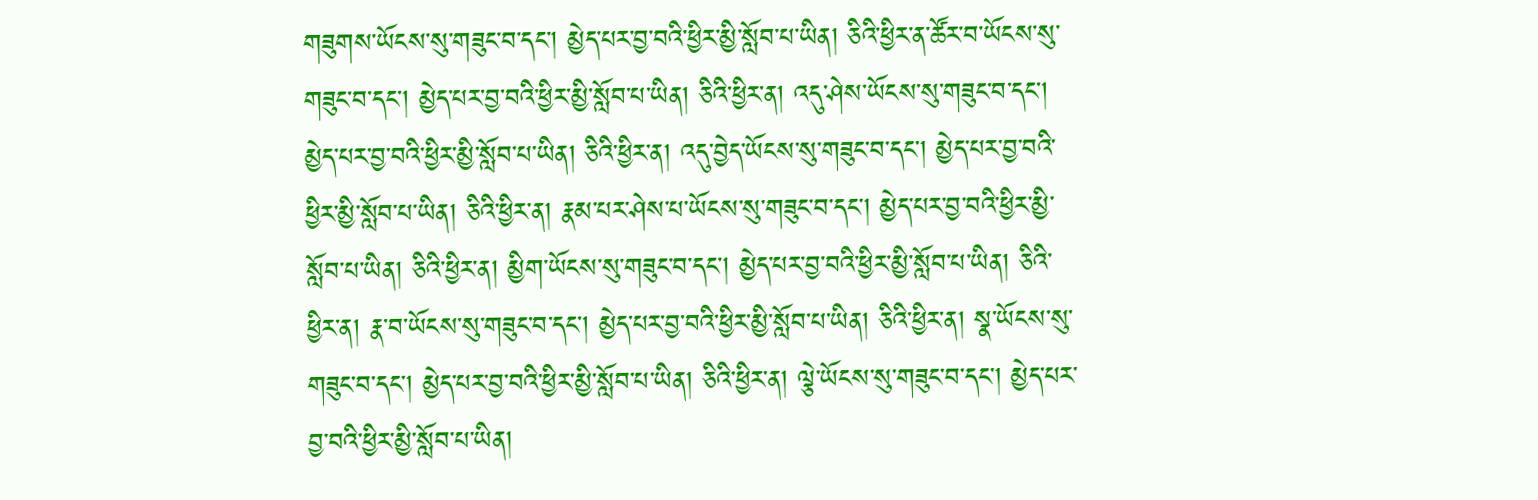གཟུགས་ཡོངས་སུ་གཟུང་བ་དང་། མྱེད་པར་བྱ་བའི་ཕྱིར་མྱི་སློབ་པ་ཡིན། ཅིའི་ཕྱིར་ན་ཚོར་བ་ཡོངས་སུ་གཟུང་བ་དང་། མྱེད་པར་བྱ་བའི་ཕྱིར་མྱི་སློབ་པ་ཡིན། ཅིའི་ཕྱིར་ན། འདུ་ཤེས་ཡོངས་སུ་གཟུང་བ་དང་། མྱེད་པར་བྱ་བའི་ཕྱིར་མྱི་སློབ་པ་ཡིན། ཅིའི་ཕྱིར་ན། འདུ་བྱེད་ཡོངས་སུ་གཟུང་བ་དང་། མྱེད་པར་བྱ་བའི་ཕྱིར་མྱི་སློབ་པ་ཡིན། ཅིའི་ཕྱིར་ན། རྣམ་པར་ཤེས་པ་ཡོངས་སུ་གཟུང་བ་དང་། མྱེད་པར་བྱ་བའི་ཕྱིར་མྱི་སློབ་པ་ཡིན། ཅིའི་ཕྱིར་ན། མྱིག་ཡོངས་སུ་གཟུང་བ་དང་། མྱེད་པར་བྱ་བའི་ཕྱིར་མྱི་སློབ་པ་ཡིན། ཅིའི་ཕྱིར་ན། རྣ་བ་ཡོངས་སུ་གཟུང་བ་དང་། མྱེད་པར་བྱ་བའི་ཕྱིར་མྱི་སློབ་པ་ཡིན། ཅིའི་ཕྱིར་ན། སྣ་ཡོངས་སུ་གཟུང་བ་དང་། མྱེད་པར་བྱ་བའི་ཕྱིར་མྱི་སློབ་པ་ཡིན། ཅིའི་ཕྱིར་ན། ལྕེ་ཡོངས་སུ་གཟུང་བ་དང་། མྱེད་པར་བྱ་བའི་ཕྱིར་མྱི་སློབ་པ་ཡིན།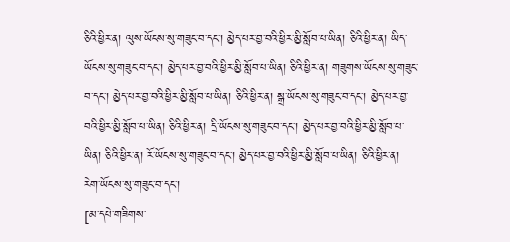ཅིའི་ཕྱིར་ན། ལུས་ཡོངས་སུ་གཟུང་བ་དང་། མྱེད་པར་བྱ་བའི་ཕྱིར་མྱི་སློབ་པ་ཡིན། ཅིའི་ཕྱིར་ན། ཡིད་ཡོངས་སུ་གཟུང་བ་དང་། མྱེད་པར་བྱ་བའི་ཕྱིར་མྱི་སློབ་པ་ཡིན། ཅིའི་ཕྱིར་ན། གཟུགས་ཡོངས་སུ་གཟུང་བ་དང་། མྱེད་པར་བྱ་བའི་ཕྱིར་མྱི་སློབ་པ་ཡིན། ཅིའི་ཕྱིར་ན། སྒྲ་ཡོངས་སུ་གཟུང་བ་དང་། མྱེད་པར་བྱ་བའི་ཕྱིར་མྱི་སློབ་པ་ཡིན། ཅིའི་ཕྱིར་ན། དྲི་ཡོངས་སུ་གཟུང་བ་དང་། མྱེད་པར་བྱ་བའི་ཕྱིར་མྱི་སློབ་པ་ཡིན། ཅིའི་ཕྱིར་ན། རོ་ཡོངས་སུ་གཟུང་བ་དང་། མྱེད་པར་བྱ་བའི་ཕྱིར་མྱི་སློབ་པ་ཡིན། ཅིའི་ཕྱིར་ན། རེག་ཡོངས་སུ་གཟུང་བ་དང་།
[མ་དཔེ་གཟིགས་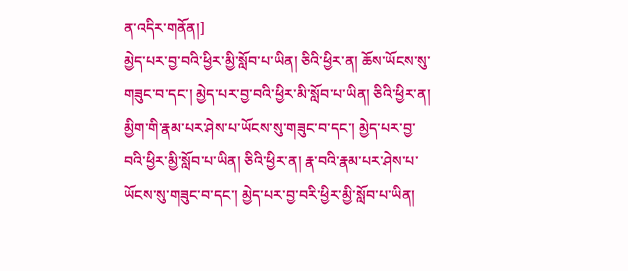ན་འདིར་གནོན།]
མྱེད་པར་བྱ་བའི་ཕྱིར་མྱི་སློབ་པ་ཡིན། ཅིའི་ཕྱིར་ན། ཆོས་ཡོངས་སུ་གཟུང་བ་དང་། མྱེད་པར་བྱ་བའི་ཕྱིར་མི་སློབ་པ་ཡིན། ཅིའི་ཕྱིར་ན། མྱིག་གི་རྣམ་པར་ཤེས་པ་ཡོངས་སུ་གཟུང་བ་དང་། མྱེད་པར་བྱ་བའི་ཕྱིར་མྱི་སློབ་པ་ཡིན། ཅིའི་ཕྱིར་ན། རྣ་བའི་རྣམ་པར་ཤེས་པ་ཡོངས་སུ་གཟུང་བ་དང་། མྱེད་པར་བྱ་བརི་ཕྱིར་མྱི་སློབ་པ་ཡིན།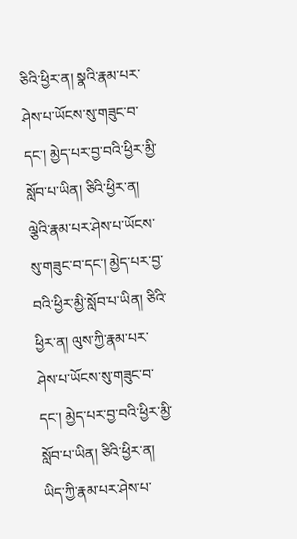ཅིའི་ཕྱིར་ན། སྣའི་རྣམ་པར་ཤེས་པ་ཡོངས་སུ་གཟུང་བ་དང་། མྱེད་པར་བྱ་བའི་ཕྱིར་མྱི་སློབ་པ་ཡིན། ཅིའི་ཕྱིར་ན། ལྕེའི་རྣམ་པར་ཤེས་པ་ཡོངས་སུ་གཟུང་བ་དང་། མྱེད་པར་བྱ་བའི་ཕྱིར་མྱི་སློབ་པ་ཡིན། ཅིའི་ཕྱིར་ན། ལུས་ཀྱི་རྣམ་པར་ཤེས་པ་ཡོངས་སུ་གཟུང་བ་དང་། མྱེད་པར་བྱ་བའི་ཕྱིར་མྱི་སློབ་པ་ཡིན། ཅིའི་ཕྱིར་ན། ཡིད་ཀྱི་རྣམ་པར་ཤེས་པ་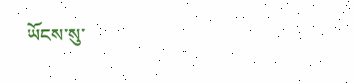ཡོངས་སུ་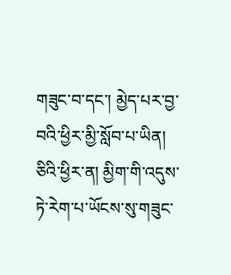གཟུང་བ་དང་། མྱེད་པར་བྱ་བའི་ཕྱིར་མྱི་སློབ་པ་ཡིན། ཅིའི་ཕྱིར་ན། མྱིག་གི་འདུས་ཏེ་རེག་པ་ཡོངས་སུ་གཟུང་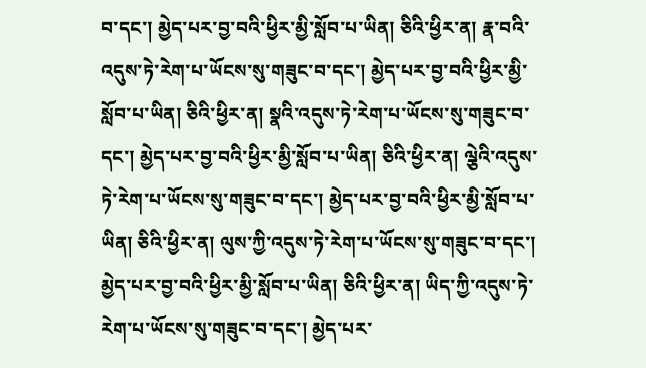བ་དང་། མྱེད་པར་བྱ་བའི་ཕྱིར་མྱི་སློབ་པ་ཡིན། ཅིའི་ཕྱིར་ན། རྣ་བའི་འདུས་ཏེ་རེག་པ་ཡོངས་སུ་གཟུང་བ་དང་། མྱེད་པར་བྱ་བའི་ཕྱིར་མྱི་སློབ་པ་ཡིན། ཅིའི་ཕྱིར་ན། སྣའི་འདུས་ཏེ་རེག་པ་ཡོངས་སུ་གཟུང་བ་དང་། མྱེད་པར་བྱ་བའི་ཕྱིར་མྱི་སློབ་པ་ཡིན། ཅིའི་ཕྱིར་ན། ལྕེའི་འདུས་ཏེ་རེག་པ་ཡོངས་སུ་གཟུང་བ་དང་། མྱེད་པར་བྱ་བའི་ཕྱིར་མྱི་སློབ་པ་ཡིན། ཅིའི་ཕྱིར་ན། ལུས་ཀྱི་འདུས་ཏེ་རེག་པ་ཡོངས་སུ་གཟུང་བ་དང་། མྱེད་པར་བྱ་བའི་ཕྱིར་མྱི་སློབ་པ་ཡིན། ཅིའི་ཕྱིར་ན། ཡིད་ཀྱི་འདུས་ཏེ་རེག་པ་ཡོངས་སུ་གཟུང་བ་དང་། མྱེད་པར་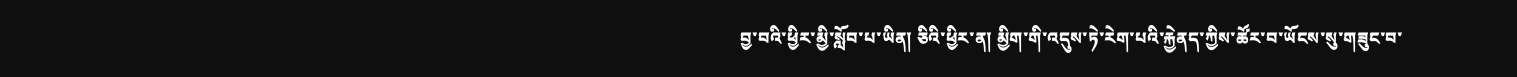བྱ་བའི་ཕྱིར་མྱི་སློབ་པ་ཡིན། ཅིའི་ཕྱིར་ན། མྱིག་གི་འདུས་ཏེ་རེག་པའི་རྐྱེནད་ཀྱིས་ཚོར་བ་ཡོངས་སུ་གཟུང་བ་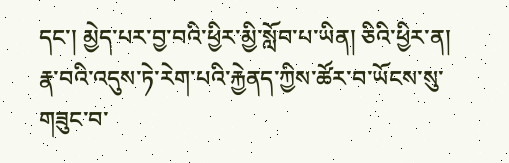དང་། མྱེད་པར་བྱ་བའི་ཕྱིར་མྱི་སློབ་པ་ཡིན། ཅིའི་ཕྱིར་ན། རྣ་བའི་འདུས་ཏེ་རེག་པའི་རྐྱེནད་ཀྱིས་ཚོར་བ་ཡོངས་སུ་གཟུང་བ་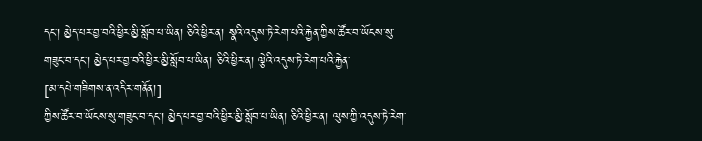དང་། མྱེད་པར་བྱ་བའི་ཕྱིར་མྱི་སློབ་པ་ཡིན། ཅིའི་ཕྱིར་ན། སྣའི་འདུས་ཏེ་རེག་པའི་རྐྱེན་ཀྱིས་ཚོར་བ་ཡོངས་སུ་གཟུང་བ་དང་། མྱེད་པར་བྱ་བའི་ཕྱིར་མྱི་སློབ་པ་ཡིན། ཅིའི་ཕྱིར་ན། ལྕེའི་འདུས་ཏེ་རེག་པའི་རྐྱེན་
[མ་དཔེ་གཟིགས་ན་འདིར་གནོན།]
ཀྱིས་ཚོར་བ་ཡོངས་སུ་གཟུང་བ་དང་། མྱེད་པར་བྱ་བའི་ཕྱིར་མྱི་སློབ་པ་ཡིན། ཅིའི་ཕྱིར་ན། ལུས་ཀྱི་འདུས་ཏེ་རེག་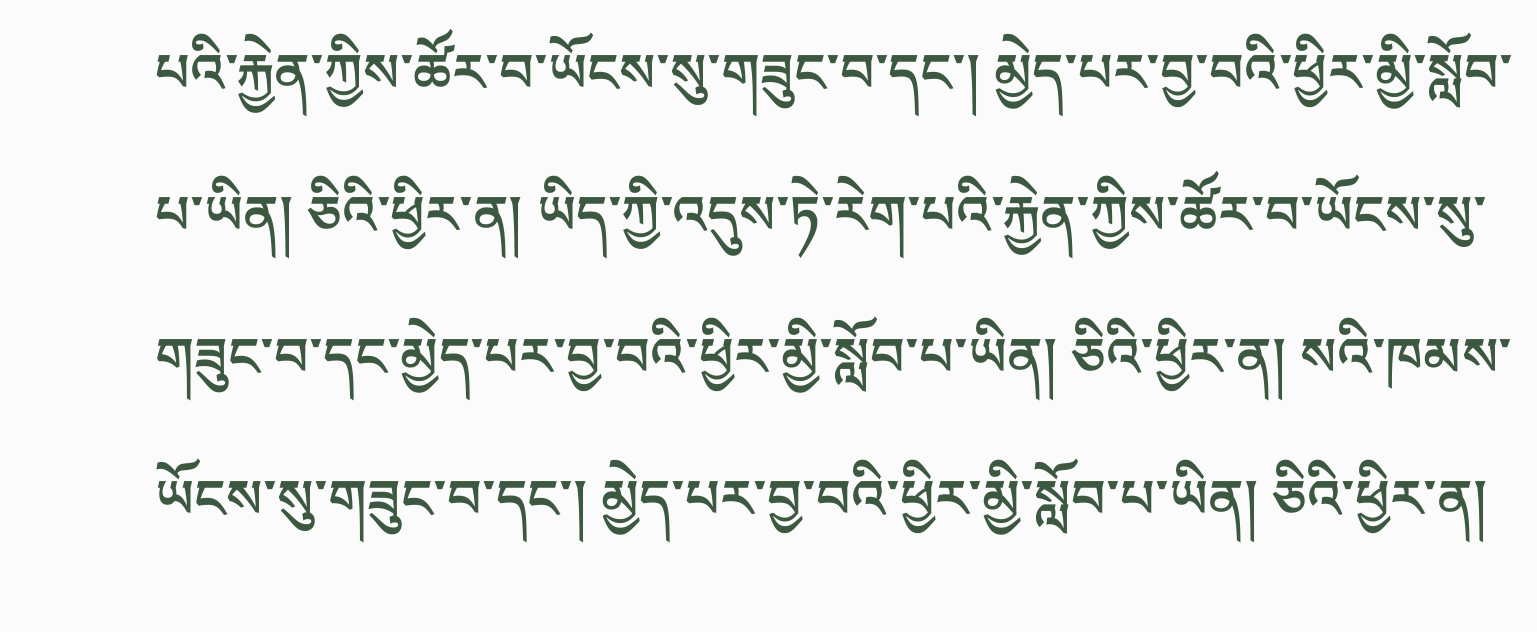པའི་རྐྱེན་ཀྱིས་ཚོར་བ་ཡོངས་སུ་གཟུང་བ་དང་། མྱེད་པར་བྱ་བའི་ཕྱིར་མྱི་སློབ་པ་ཡིན། ཅིའི་ཕྱིར་ན། ཡིད་ཀྱི་འདུས་ཏེ་རེག་པའི་རྐྱེན་ཀྱིས་ཚོར་བ་ཡོངས་སུ་གཟུང་བ་དང་མྱེད་པར་བྱ་བའི་ཕྱིར་མྱི་སློབ་པ་ཡིན། ཅིའི་ཕྱིར་ན། སའི་ཁམས་ཡོངས་སུ་གཟུང་བ་དང་། མྱེད་པར་བྱ་བའི་ཕྱིར་མྱི་སློབ་པ་ཡིན། ཅིའི་ཕྱིར་ན།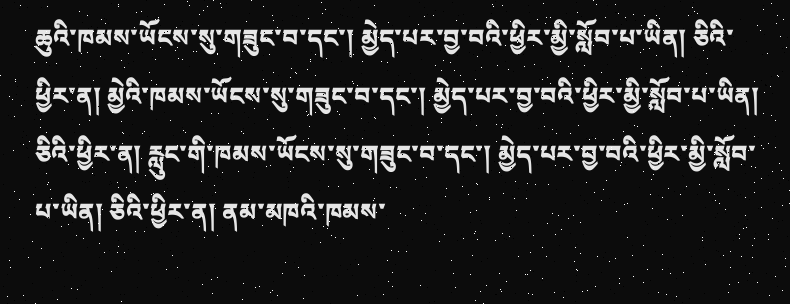ཆུའི་ཁམས་ཡོངས་སུ་གཟུང་བ་དང་། མྱེད་པར་བྱ་བའི་ཕྱིར་མྱི་སློབ་པ་ཡིན། ཅིའི་ཕྱིར་ན། མྱེའི་ཁམས་ཡོངས་སུ་གཟུང་བ་དང་། མྱེད་པར་བྱ་བའི་ཕྱིར་མྱི་སློབ་པ་ཡིན། ཅིའི་ཕྱིར་ན། རླུང་གི་ཁམས་ཡོངས་སུ་གཟུང་བ་དང་། མྱེད་པར་བྱ་བའི་ཕྱིར་མྱི་སློབ་པ་ཡིན། ཅིའི་ཕྱིར་ན། ནམ་མཁའི་ཁམས་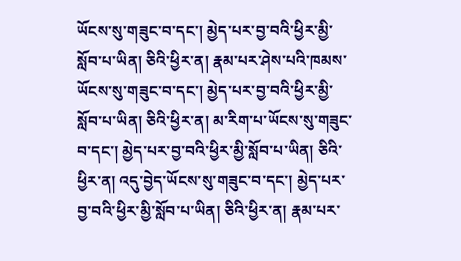ཡོངས་སུ་གཟུང་བ་དང་། མྱེད་པར་བྱ་བའི་ཕྱིར་མྱི་སློབ་པ་ཡིན། ཅིའི་ཕྱིར་ན། རྣམ་པར་ཤེས་པའི་ཁམས་ཡོངས་སུ་གཟུང་བ་དང་། མྱེད་པར་བྱ་བའི་ཕྱིར་མྱི་སློབ་པ་ཡིན། ཅིའི་ཕྱིར་ན། མ་རིག་པ་ཡོངས་སུ་གཟུང་བ་དང་། མྱེད་པར་བྱ་བའི་ཕྱིར་མྱི་སློབ་པ་ཡིན། ཅིའི་ཕྱིར་ན། འདུ་བྱེད་ཡོངས་སུ་གཟུང་བ་དང་། མྱེད་པར་བྱ་བའི་ཕྱིར་མྱི་སློབ་པ་ཡིན། ཅིའི་ཕྱིར་ན། རྣམ་པར་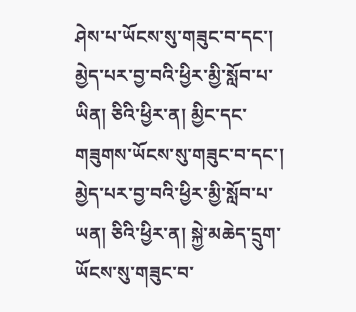ཤེས་པ་ཡོངས་སུ་གཟུང་བ་དང་། མྱེད་པར་བྱ་བའི་ཕྱིར་མྱི་སློབ་པ་ཡིན། ཅིའི་ཕྱིར་ན། མྱིང་དང་གཟུགས་ཡོངས་སུ་གཟུང་བ་དང་། མྱེད་པར་བྱ་བའི་ཕྱིར་མྱི་སློབ་པ་ཡན། ཅིའི་ཕྱིར་ན། སྐྱེ་མཆེད་དྲུག་ཡོངས་སུ་གཟུང་བ་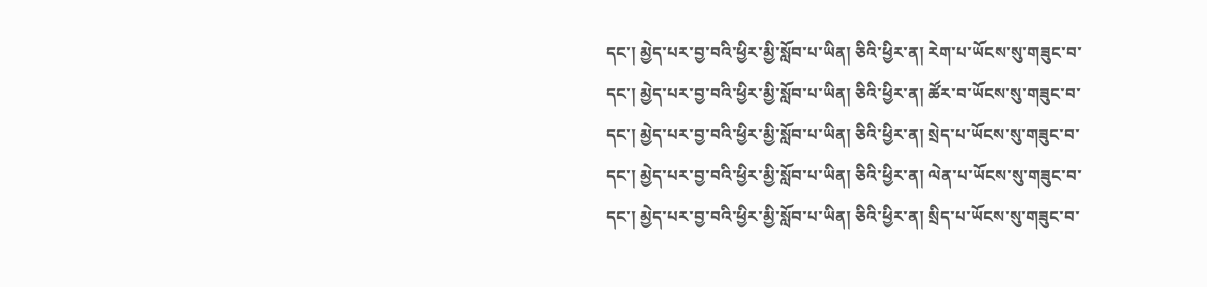དང་། མྱེད་པར་བྱ་བའི་ཕྱིར་མྱི་སློབ་པ་ཡིན། ཅིའི་ཕྱིར་ན། རེག་པ་ཡོངས་སུ་གཟུང་བ་དང་། མྱེད་པར་བྱ་བའི་ཕྱིར་མྱི་སློབ་པ་ཡིན། ཅིའི་ཕྱིར་ན། ཚོར་བ་ཡོངས་སུ་གཟུང་བ་དང་། མྱེད་པར་བྱ་བའི་ཕྱིར་མྱི་སློབ་པ་ཡིན། ཅིའི་ཕྱིར་ན། སྲེད་པ་ཡོངས་སུ་གཟུང་བ་དང་། མྱེད་པར་བྱ་བའི་ཕྱིར་མྱི་སློབ་པ་ཡིན། ཅིའི་ཕྱིར་ན། ལེན་པ་ཡོངས་སུ་གཟུང་བ་དང་། མྱེད་པར་བྱ་བའི་ཕྱིར་མྱི་སློབ་པ་ཡིན། ཅིའི་ཕྱིར་ན། སྲིད་པ་ཡོངས་སུ་གཟུང་བ་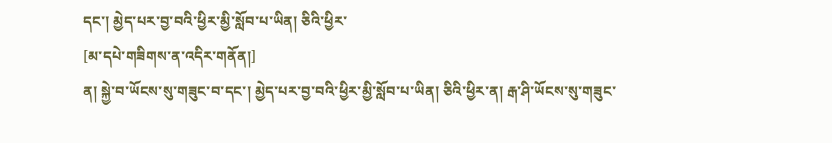དང་། མྱེད་པར་བྱ་བའི་ཕྱིར་མྱི་སློབ་པ་ཡིན། ཅིའི་ཕྱིར་
[མ་དཔེ་གཟིགས་ན་འདིར་གནོན།]
ན། སྐྱེ་བ་ཡོངས་སུ་གཟུང་བ་དང་། མྱེད་པར་བྱ་བའི་ཕྱིར་མྱི་སློབ་པ་ཡིན། ཅིའི་ཕྱིར་ན། རྒ་ཤི་ཡོངས་སུ་གཟུང་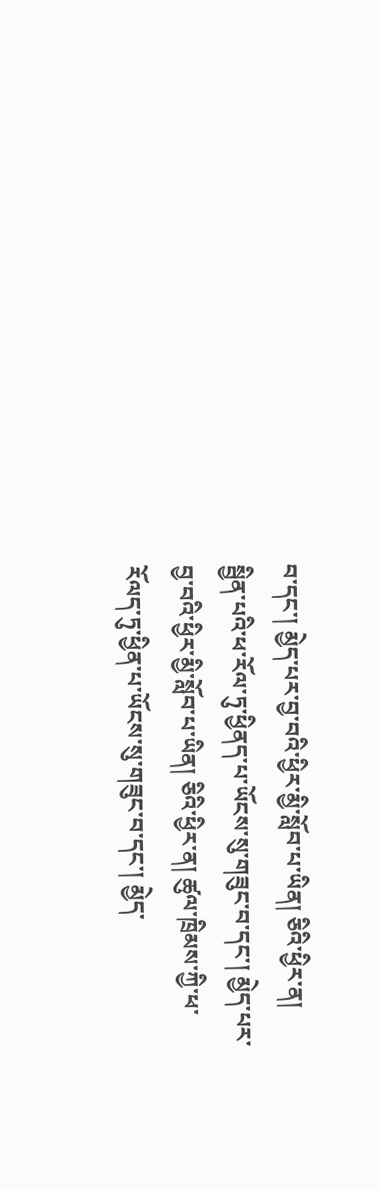བ་དང་། མྱེད་པར་བྱ་བའི་ཕྱིར་མྱི་སློབ་པ་ཡིན། ཅིའི་ཕྱིར་ན། སྦྱིན་པའི་ཕ་རོལ་ཏུ་ཕྱིནད་པ་ཡོངས་སུ་གཟུང་བ་དང་། མྱེད་པར་བྱ་བའི་ཕྱིར་མྱི་སློབ་པ་ཡིན། ཅིའི་ཕྱིར་ན། ཚུལ་ཁྲིམས་ཀྱི་ཕ་རོལད་ཏུ་ཕྱིན་པ་ཡོངས་སུ་གཟུང་བ་དང་། མྱེད་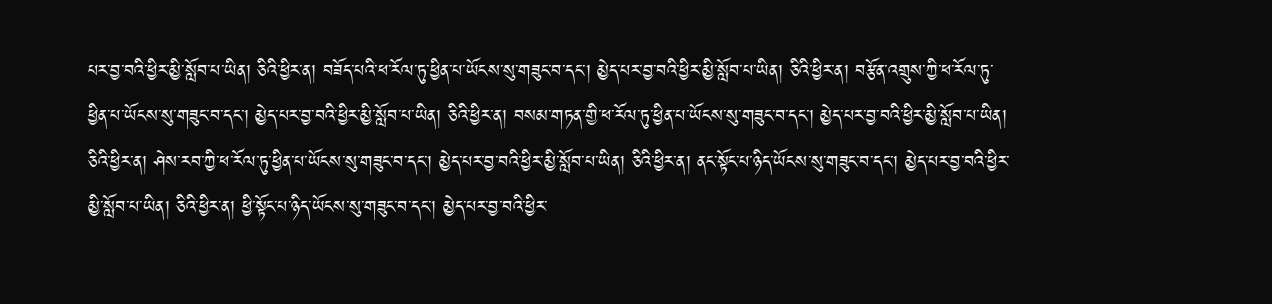པར་བྱ་བའི་ཕྱིར་མྱི་སློབ་པ་ཡིན། ཅིའི་ཕྱིར་ན། བཟོད་པའི་ཕ་རོལ་ཏུ་ཕྱིན་པ་ཡོངས་སུ་གཟུང་བ་དང་། མྱེད་པར་བྱ་བའི་ཕྱིར་མྱི་སློབ་པ་ཡིན། ཅིའི་ཕྱིར་ན། བརྩོན་འགྲུས་ཀྱི་ཕ་རོལ་ཏུ་ཕྱིན་པ་ཡོངས་སུ་གཟུང་བ་དང་། མྱེད་པར་བྱ་བའི་ཕྱིར་མྱི་སློབ་པ་ཡིན། ཅིའི་ཕྱིར་ན། བསམ་གཏན་གྱི་ཕ་རོལ་ཏུ་ཕྱིན་པ་ཡོངས་སུ་གཟུང་བ་དང་། མྱེད་པར་བྱ་བའི་ཕྱིར་མྱི་སློབ་པ་ཡིན། ཅིའི་ཕྱིར་ན། ཤེས་རབ་ཀྱི་ཕ་རོལ་ཏུ་ཕྱིན་པ་ཡོངས་སུ་གཟུང་བ་དང་། མྱེད་པར་བྱ་བའི་ཕྱིར་མྱི་སློབ་པ་ཡིན། ཅིའི་ཕྱིར་ན། ནང་སྟོང་པ་ཉིད་ཡོངས་སུ་གཟུང་བ་དང་། མྱེད་པར་བྱ་བའི་ཕྱིར་མྱི་སློབ་པ་ཡིན། ཅིའི་ཕྱིར་ན། ཕྱི་སྟོང་པ་ཉིད་ཡོངས་སུ་གཟུང་བ་དང་། མྱེད་པར་བྱ་བའི་ཕྱིར་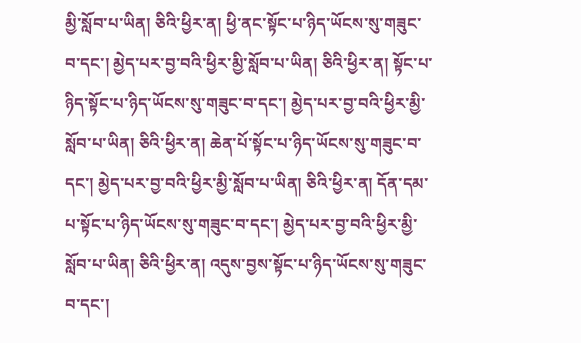མྱི་སློབ་པ་ཡིན། ཅིའི་ཕྱིར་ན། ཕྱི་ནང་སྟོང་པ་ཉིད་ཡོངས་སུ་གཟུང་བ་དང་། མྱེད་པར་བྱ་བའི་ཕྱིར་མྱི་སློབ་པ་ཡིན། ཅིའི་ཕྱིར་ན། སྟོང་པ་ཉིད་སྟོང་པ་ཉིད་ཡོངས་སུ་གཟུང་བ་དང་། མྱེད་པར་བྱ་བའི་ཕྱིར་མྱི་སློབ་པ་ཡིན། ཅིའི་ཕྱིར་ན། ཆེན་པོ་སྟོང་པ་ཉིད་ཡོངས་སུ་གཟུང་བ་དང་། མྱེད་པར་བྱ་བའི་ཕྱིར་མྱི་སློབ་པ་ཡིན། ཅིའི་ཕྱིར་ན། དོན་དམ་པ་སྟོང་པ་ཉིད་ཡོངས་སུ་གཟུང་བ་དང་། མྱེད་པར་བྱ་བའི་ཕྱིར་མྱི་སློབ་པ་ཡིན། ཅིའི་ཕྱིར་ན། འདུས་བྱས་སྟོང་པ་ཉིད་ཡོངས་སུ་གཟུང་བ་དང་།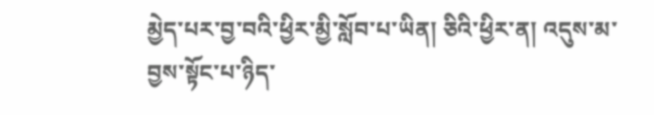མྱེད་པར་བྱ་བའི་ཕྱིར་མྱི་སློབ་པ་ཡིན། ཅིའི་ཕྱིར་ན། འདུས་མ་བྱས་སྟོང་པ་ཉིད་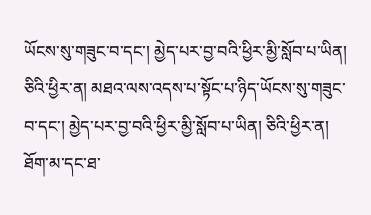ཡོངས་སུ་གཟུང་བ་དང་། མྱེད་པར་བྱ་བའི་ཕྱིར་མྱི་སློབ་པ་ཡིན། ཅིའི་ཕྱིར་ན། མཐའ་ལས་འདས་པ་སྟོང་པ་ཉིད་ཡོངས་སུ་གཟུང་བ་དང་། མྱེད་པར་བྱ་བའི་ཕྱིར་མྱི་སློབ་པ་ཡིན། ཅིའི་ཕྱིར་ན། ཐོག་མ་དང་ཐ་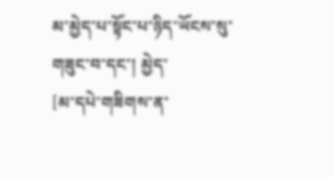མ་མྱེད་པ་སྟོང་པ་ཉིད་ཡོངས་སུ་གཟུང་བ་དང་། མྱེད་
[མ་དཔེ་གཟིགས་ན་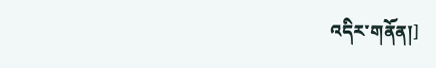འདིར་གནོན།]